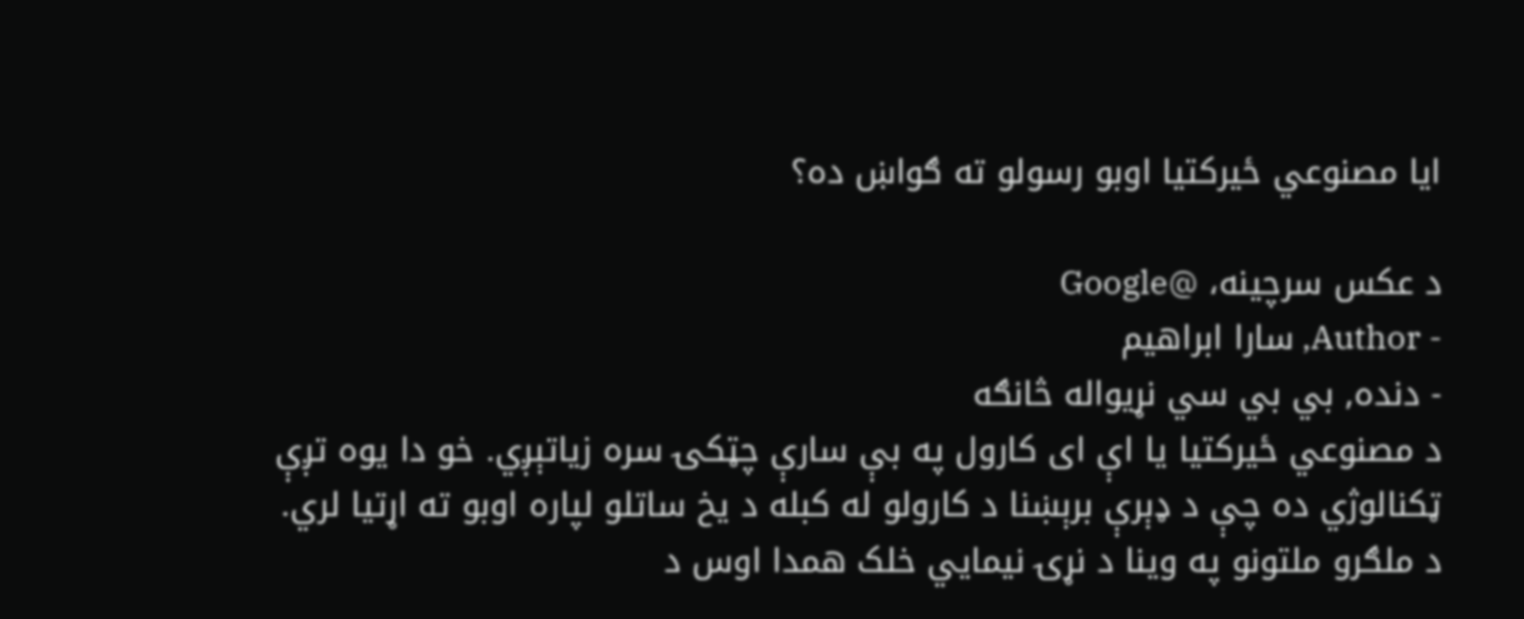ایا مصنوعي ځيرکتيا اوبو رسولو ته ګواښ ده؟

د عکس سرچینه، @Google
- Author, سارا ابراهیم
- دنده, بي بي سي نړيواله څانګه
د مصنوعي ځيرکتيا یا اې ای کارول په بې سارې چټکۍ سره زياتېږي. خو دا يوه تږې ټکنالوژي ده چې د ډېرې برېښنا د کارولو له کبله د يخ ساتلو لپاره اوبو ته اړتيا لري.
د ملګرو ملتونو په وینا د نړۍ نيمايي خلک همدا اوس د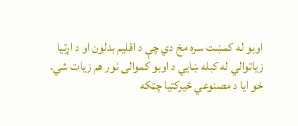اوبو له کمښت سره مخ دي چې د اقلیم بدلون او د اړتيا زياتوالي له کبله ښايي د اوبو کموالی نور هم زيات شي.
خو ايا د مصنوعي ځيرکتيا چټکه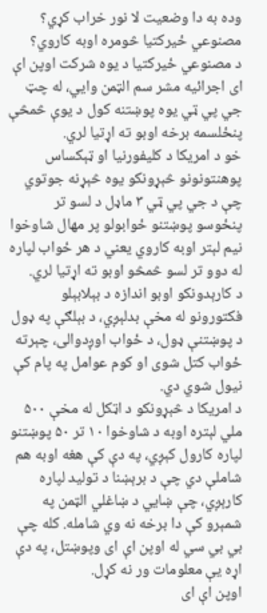وده به دا وضعيت لا نور خراب کړي؟
مصنوعي ځيرکتيا څومره اوبه کاروي؟
د مصنوعي ځیرکتيا د يوه شرکت اوپن اې ای اجرائيه مشر سم الټمن وايي، له چټ جي پي ټي يوه پوښتنه کول د يوې څمڅې پنځلسمه برخه اوبو ته اړتيا لري.
خو د امریکا د کليفورنيا او ټېکساس پوهنتونونو څېړونکو يوه څېړنه جوتوي چې د جي پي ټي ۳ ماډل د لسو تر پنځوسو پوښتنو ځوابولو پر مهال شاوخوا نیم لېتر اوبه کاروي يعني د هر ځواب لپاره له دوو تر لسو څمڅو اوبو ته اړتيا لري.
د کارېدونکو اوبو اندازه د بېلابېلو فکتورونو له مخې بدلېږي، د بېلګې په ډول د پوښتنې ډول، د ځواب اوږدوالی، چېرته ځواب کتل شوی او کوم عوامل په پام کې نيول شوي دي.
د امریکا د څېړونکو د اټکل له مخې ۵۰۰ ملي لېتره اوبه د شاوخوا ۱۰ تر ۵۰ پوښتنو لپاره کارول کېږي، په دې کې هغه اوبه هم شاملې دي چې د برېښنا د توليد لپاره کارېږي، چې ښايي د ښاغلي الټمن په شمېرو کې دا برخه نه وي شامله. کله چې بي بي سي له اوپن اې ای وپوښتل، په دې اړه يې معلومات ور نه کړل.
اوپن اې ای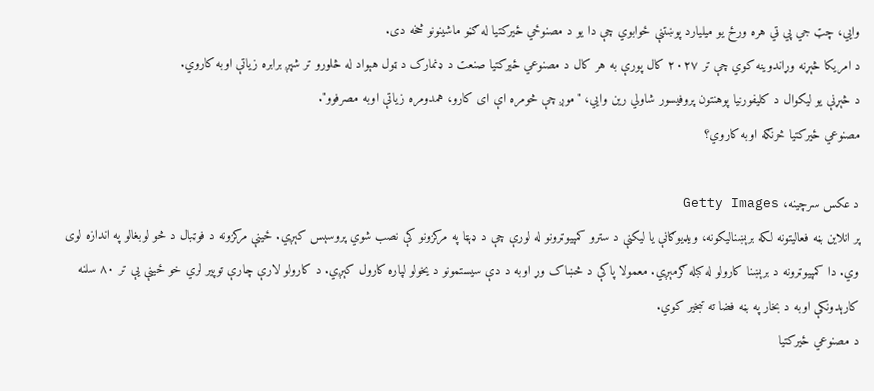وايي، چټ جي پي ټي هره ورځ يو ميليارد پوښتنې ځوابوي چې دا یو د مصنوځي ځيرکتيا له ګڼو ماشينونو څخه دی.
د امریکا څېړنه وړاندوينه کوي چې تر ۲۰۲۷ کال پورې به هر کال د مصنوعي ځيرکتيا صنعت د ډنمارک د ټول هېواد له څلورو تر شپږ برابره زیاتې اوبه کاروي.
د څېړنې يو لیکوال د کليفورنيا پوهنتون پروفيسور شاولي رين وايي، "موږ چې څومره اې ای کارو، همدومره زياتې اوبه مصرفوو".
مصنوعي ځيرکتيا څرنګه اوبه کاروي؟

د عکس سرچینه، Getty Images
پر انلاين بڼه فعالیتونه لکه برېښنالیکونه، ويډيوګانې یا ليکنې د سترو کمپيوټرونو له لورې چې د ډېټا په مرکزونو کې نصب شوي پروسېس کېږي. ځينې مرکزونه د فوټبال د څو لوبغالو په اندازه لوی وي. دا کمپيوټرونه د برېښنا کارولو له کبله ګرمېږي. معمولا پاکې د څښاک وړ اوبه د دې سيستمونو د یخولو لپاره کارول کېږي. د کارولو لارې چارې توپير لري خو ځينې يې تر ۸۰ سلنه کارېدونکې اوبه د بخار په بڼه فضا ته تبخير کوي.
د مصنوعي ځيرکتيا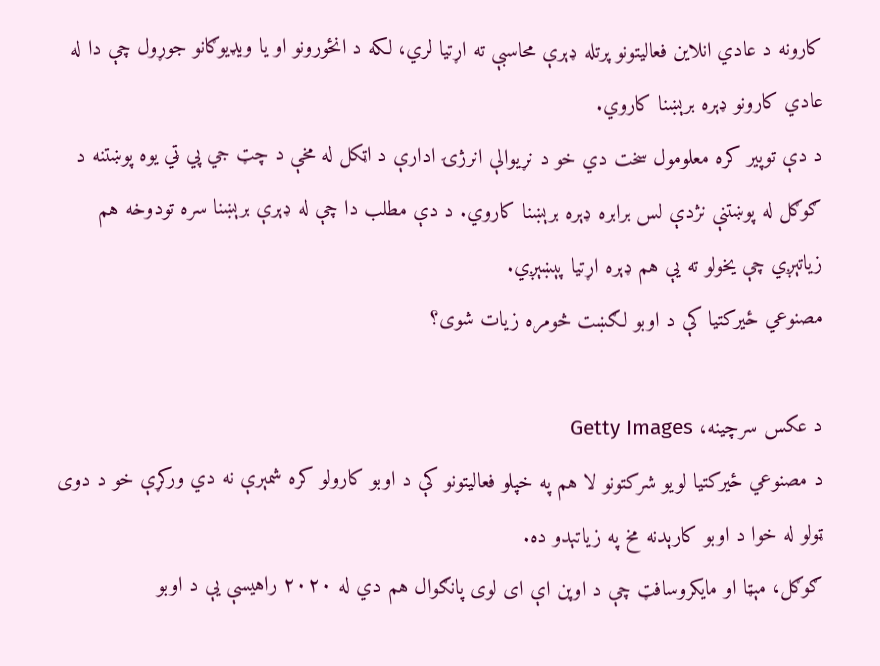کارونه د عادي انلاين فعاليتونو پرتله ډېرې محاسبې ته اړتيا لري، لکه د انځورونو او يا ويډيوګانو جوړول چې دا له عادي کارونو ډېره برېښنا کاروي.
د دې توپير کره معلومول سخت دي خو د نړيوالې انرژۍ ادارې د اټکل له مخې د چټ جي پي ټي يوه پوښتنه د ګوګل له پوښتنې نژدې لس برابره ډېره برېښنا کاروي. د دې مطلب دا چې له ډېرې برېښنا سره تودوخه هم زیاتېږي چې يخولو ته يې هم ډېره اړتيا پېښېږي.
مصنوعي ځيرکتيا کې د اوبو لګښت څومره زيات شوی؟

د عکس سرچینه، Getty Images
د مصنوعي ځيرکتيا لويو شرکتونو لا هم په خپلو فعاليتونو کې د اوبو کارولو کره شمېرې نه دي ورکړې خو د دوی ټولو له خوا د اوبو کارېدنه مخ په زیاتېدو ده.
ګوګل، مېټا او مایکروسافټ چې د اوپن اې ای لوی پانګوال هم دي له ۲۰۲۰ راهيسې يې د اوبو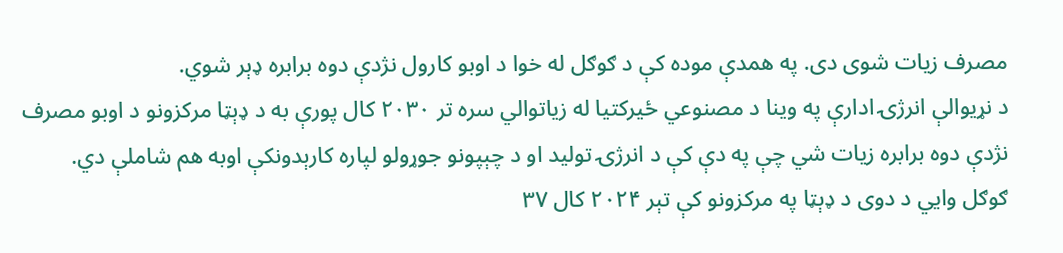مصرف زيات شوی دی. په همدې موده کې د ګوګل له خوا د اوبو کارول نژدې دوه برابره ډېر شوي.
د نړيوالې انرژۍ ادارې په وينا د مصنوعي ځيرکتيا له زياتوالي سره تر ۲۰۳۰ کال پورې به د ډېټا مرکزونو د اوبو مصرف نژدې دوه برابره زیات شي چې په دې کې د انرژۍ توليد او د چېپونو جوړولو لپاره کارېدونکې اوبه هم شاملې دي.
ګوګل وايي د دوی د ډېټا په مرکزونو کې تېر ۲۰۲۴ کال ۳۷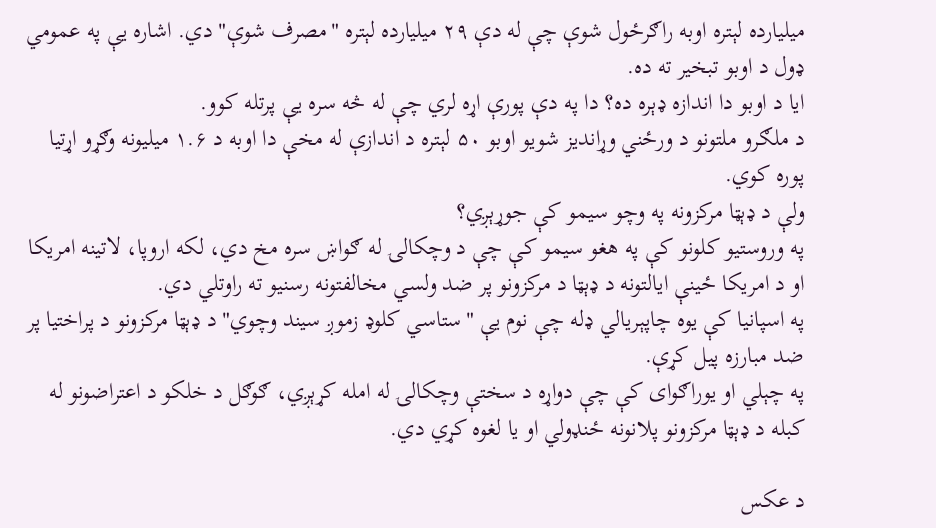ميليارده لېتره اوبه راګرځول شوې چې له دې ۲۹ ميليارده لېتره "مصرف شوې" دي. اشاره يې په عمومي ډول د اوبو تبخير ته ده.
ايا د اوبو دا اندازه ډېره ده؟ دا په دې پورې اړه لري چې له څه سره يې پرتله کوو.
د ملګرو ملتونو د ورځني وړانديز شويو اوبو ۵۰ لېتره د اندازې له مخې دا اوبه د ۱.۶ ميليونه وګړو اړتیا پوره کوي.
ولې د ډېټا مرکزونه په وچو سیمو کې جوړېږي؟
په وروستيو کلونو کې په هغو سيمو کې چې د وچکالۍ له ګواښ سره مخ دي، لکه اروپا، لاتينه امریکا او د امریکا ځينې ايالتونه د ډېټا د مرکزونو پر ضد ولسي مخالفتونه رسنيو ته راوتلي دي.
په اسپانيا کې يوه چاپېریالي ډله چې نوم يې "ستاسي کلوډ زموږ سيند وچوي" د ډېټا مرکزونو د پراختيا پر ضد مبارزه پيل کړې.
په چېلي او يوراګوای کې چې دواړه د سختې وچکالۍ له امله کړېږي، ګوګل د خلکو د اعتراضونو له کبله د ډېټا مرکزونو پلانونه ځنډولي او يا لغوه کړي دي.

د عکس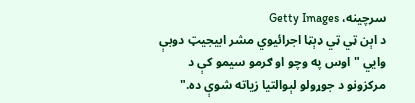سرچینه، Getty Images
د اېن ټي ټي ډېټا اجرائيوي مشر ابيجيټ دوبې وايي "اوس په وچو او ګرمو سيمو کې د مرکزونو د جوړولو لېوالتيا زياته شوې ده."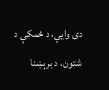دی وايي، د ځمکې د شتون، د برېښنا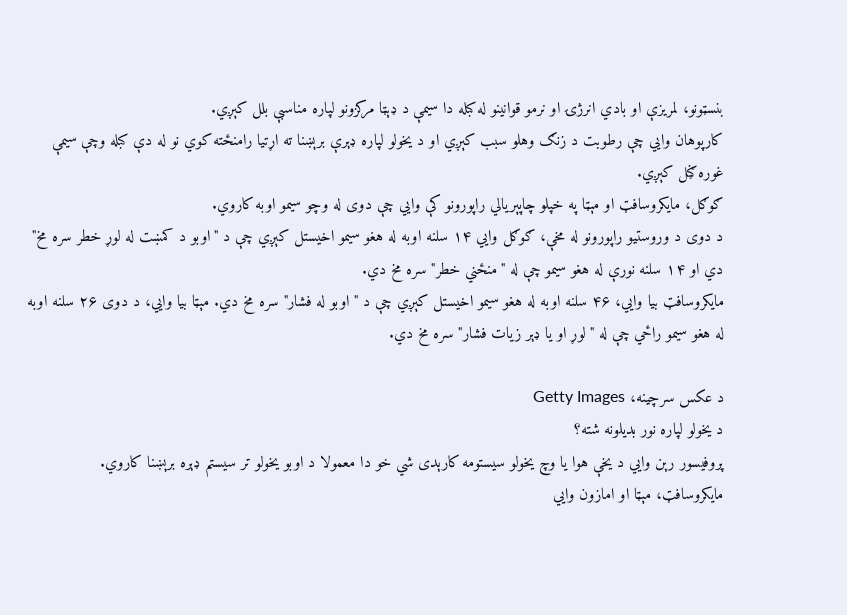بنسټونو، لمريزې او بادي انرژۍ او نرمو قوانينو له کبله دا سیمې د ډېټا مرکزونو لپاره مناسبې بلل کېږي.
کارپوهان وايي چې رطوبت د زنګ وهلو سبب کېږي او د يخولو لپاره ډېرې برېښنا ته اړتيا رامنځته کوي نو له دې کبله وچې سيمې غوره ګڼل کېږي.
ګوګل، مايکروسافټ او مېټا په خپلو چاپېريالي راپورونو کې وايي چې دوی له وچو سیمو اوبه کاروي.
د دوی د وروستيو راپورونو له مخې، ګوګل وايي ۱۴ سلنه اوبه له هغو سیمو اخيستل کېږي چې د "اوبو د کمښت له لوړ خطر سره مخ" دي او ۱۴ سلنه نورې له هغو سیمو چې له "منځني خطر" سره مخ دي.
مايکروسافټ بيا وايي، ۴۶ سلنه اوبه له هغو سیمو اخيستل کېږي چې د "اوبو له فشار" سره مخ دي. مېټا بيا وايي، د دوی ۲۶ سلنه اوبه له هغو سيمو راځي چې له "لوړ او يا ډېر زيات فشار" سره مخ دي.

د عکس سرچینه، Getty Images
د يخولو لپاره نور بدیلونه شته؟
پروفيسور رېن وايي د يخې هوا یا وچ يخولو سيستومه کارېدی شي خو دا معمولا د اوبو يخولو تر سيستم ډېره برېښنا کاروي.
مايکروسافټ، مېټا او امازون وايي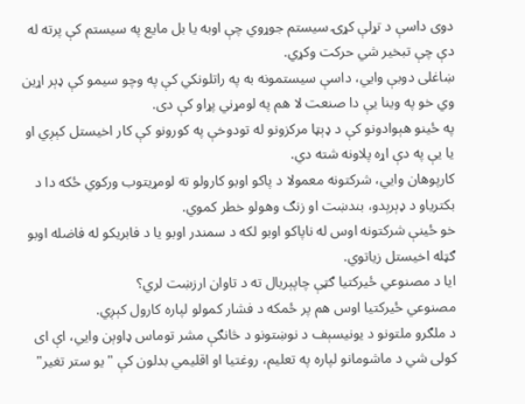دوی داسې د تړلې کړۍ سيستم جوړوي چې اوبه يا بل مايع په سيستم کې پرته له دې چې تبخير شي حرکت وکړي.
ښاغلی دوبې وايي، داسې سيستمونه به په راتلونکي کې په وچو سيمو کې ډېر اړين وي خو په وينا يې دا صنعت لا هم په لومړني پړاو کې دی.
په ځينو هېوادونو کې د ډېټا مرکزونو له تودوخې په کورونو کې کار اخيستل کېږي او يا يې په دې اړه پلاونه شته دي.
کارپوهان وايي، شرکتونه معمولا د پاکو اوبو کارولو ته لومړيتوب ورکوي ځکه دا د بکترياو د ډېرېدو، بندښت او زنګ وهولو خطر کموي.
خو ځينې شرکتونه اوس له ناپاکو اوبو لکه د سمندر اوبو يا د فابريکو له فاضله اوبو ګټله اخيستل زیاتوي.
ايا د مصنوعي ځيرکتيا ګټې چاپېريال ته د تاوان ارزښت لري؟
مصنوعي ځيرکتيا اوس هم پر ځمکه د فشار کمولو لپاره کارول کېږي.
د ملګرو ملتونو د يونيسېف د نوښتونو د څانګې مشر توماس ډاوېن وايي، اې ای کولی شي د ماشومانو لپاره په تعلیم، روغتیا او اقليمي بدلون کې "يو ستر تغير"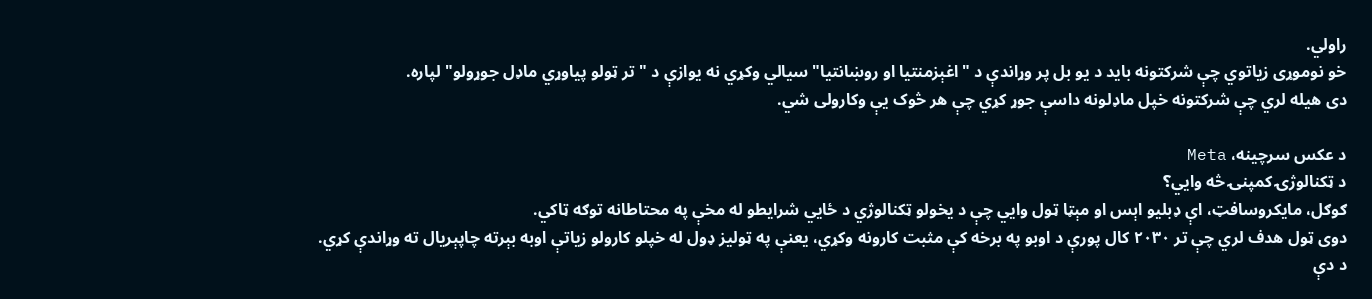راولي.
خو نوموړی زیاتوي چې شرکتونه باید د يو بل پر وړاندې د "اغېزمنتيا او روښانتیا" سيالي وکړي نه يوازې د "تر ټولو پياوړي ماډل جوړولو" لپاره.
دی هيله لري چې شرکتونه خپل ماډلونه داسې جوړ کړي چې هر څوک يې وکارولی شي.

د عکس سرچینه، Meta
د ټکنالوژۍ کمپنۍ څه وايي؟
ګوګل، مايکروسافټ، اې ډبليو اېس او مېټا ټول وايي چې د يخولو ټکنالوژي د ځايي شرايطو له مخې په محتاطانه توګه ټاکي.
دوی ټول هدف لري چې تر ۲۰۳۰ کال پورې د اوبو په برخه کې مثبت کارونه وکړي، يعنې په ټوليز ډول له خپلو کارولو زياتې اوبه بېرته چاپېريال ته وړاندې کړي.
د دې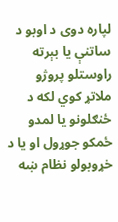لپاره دوی د اوبو د ساتنې يا بېرته راوستلو پروژو ملاتړ کوي لکه د ځنګلونو يا لمدو ځمکو جوړول او يا د خړوبولو نظام ښه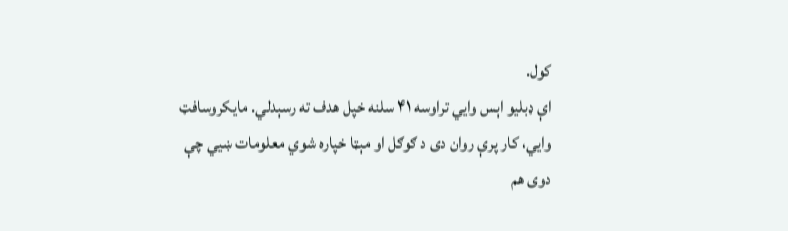کول.
اې ډبليو اېس وايي تراوسه ۴۱ سلنه خپل هدف ته رسېدلي. مايکروسافټ وايي، کار پرې روان دی د ګوګل او مېټا خپاره شوي معلومات ښيي چې دوی هم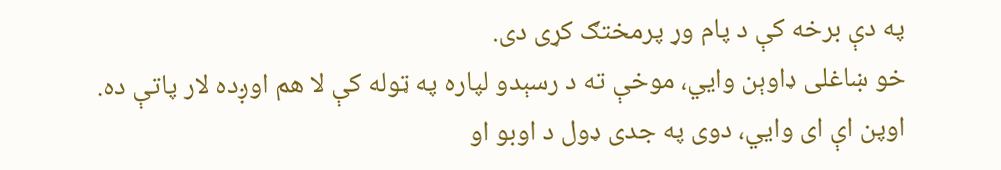په دې برخه کې د پام وړ پرمختګ کړی دی.
خو ښاغلی ډاوېن وايي، موخې ته د رسېدو لپاره په ټوله کې لا هم اوږده لار پاتې ده.
اوپن اې ای وايي، دوی په جدی ډول د اوبو او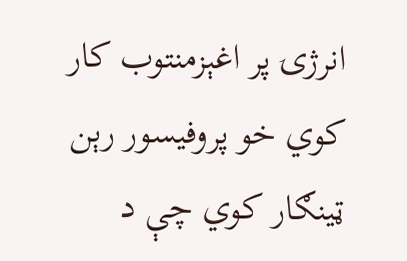انرژۍ پر اغېزمنتوب کار کوي خو پروفيسور رېن ټينګار کوي چې د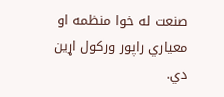صنعت له خوا منظمه او معياري راپور ورکول اړين دي.